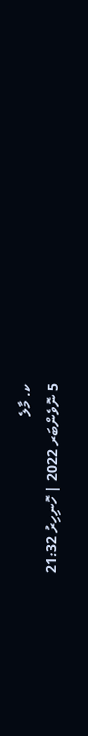ކ. މާލެ
5 ނޮވެންބަރ 2022 | ހޮނިހިރު 21:32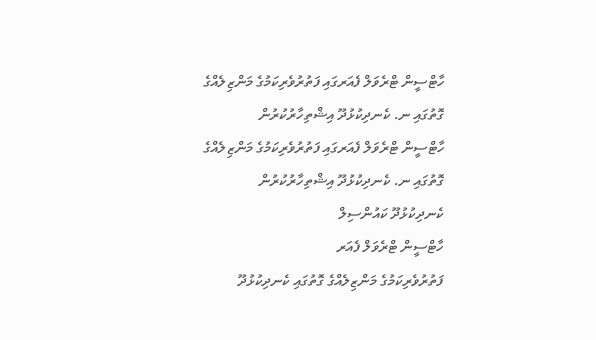ހާޓްސީން ޓްރެވަލް ފެއަރގައި ފަތުރުވެރިކަމުގެ މަންޒިލެއްގެ ގޮތުގައި ނ. ކެނދިކުޅުދޫ އިޝްތިހާރުކުރުން
ހާޓްސީން ޓްރެވަލް ފެއަރގައި ފަތުރުވެރިކަމުގެ މަންޒިލެއްގެ ގޮތުގައި ނ. ކެނދިކުޅުދޫ އިޝްތިހާރުކުރުން
ކެނދިކުޅުދޫ ކައުންސިލް
ހާޓްސީން ޓްރެވަލް ފެއަރ
ފަތުރުވެރިކަމުގެ މަންޒިލެއްގެ ގޮތުގައި ކެނދިކުޅުދޫ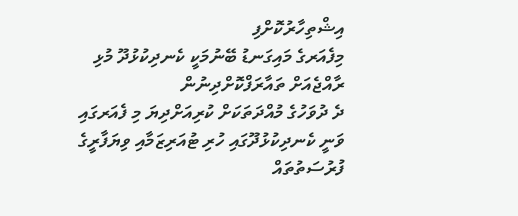އިޝްތިހާރުކޮށްފި
މިފެއަރގެ މައިގަނޑު ބޭނުމަކީ ކެނދިކުޅުދޫ މުޅި ރާއްޖެއަށް ތައާރަފްކޮށްދިނުން
ދެ ދުވަހުގެ މުއްދަތަކަށް ކުރިއަށްދިޔަ މި ފެއަރގައި ވަނީ ކެނދިކުޅުދޫގައި ހުރި ޓުއަރިޒަމާއި ވިޔަފާރީގެ ފުރުސަތުތައް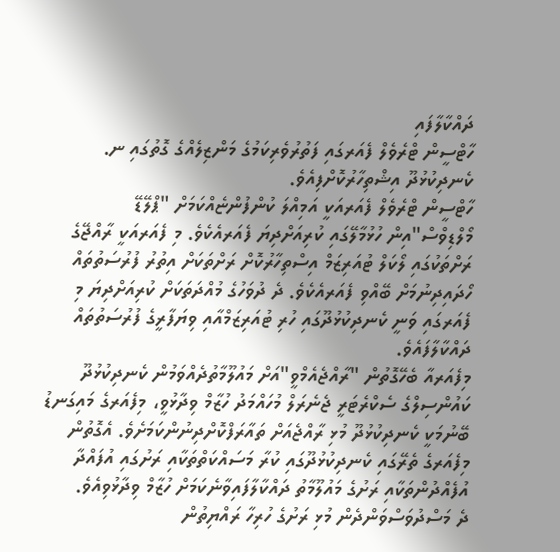ދައްކާލާފައި
ހާޓްސީން ޓްރެވެލް ފެއަރގައި ފަތުރުވެރިކަމުގެ މަންޒިލެއްގެ ގޮތުގައި ނ. ކެނދިކުޅުދޫ އިޝްތިހާރުކޮށްފިއެވެ.
ހާޓްސީން ޓްރެވެލް ފެއަރއަކީ އަމިއްލަ ކުންފުންޏެއްކަމަށް "ޕްލޭޑޭ މޯލްޑިވްސް"އިން ހުޅުމާލޭގައި ކުރިއަށްދިޔަ ފެއަރއެކެވެ. މި ފެއަރއަކީ ރާއްޖޭގެ ރަށްތަކުގައި ލޯކަލް ޓުއަރިޒަމް އިސްތިހާރުކޮށް ރަށްތަކަށް އިތުރު ފުރުސަތުތައް ހޯދައިދިނުމަށް ބޭއްވި ފެއަރއެކެވެ. ދެ ދުވަހުގެ މުއްދަތަކަށް ކުރިއަށްދިޔަ މި ފެއަރގައި ވަނީ ކެނދިކުޅުދޫގައި ހުރި ޓުއަރިޒަމްއާއި ވިޔަފާރީގެ ފުރުސަތުތައް ދައްކާލާފައެވެ.
މިފެއަރއާ ބެހޭގޮތުން "ރާއްޖެއެމްވީ"އަށް މައުލޫމާތުދެއްވަމުން ކެނދިކުޅުދޫ ކައުންސިލްގެ ސެކްރެޓަރީ ޖެނެރަލް މުހައްމަދު ހުޒާމް ވިދާޅުވީ، މިފެއަރގެ މައިގަނޑު ބޭނުމަކީ ކެނދިކުޅުދޫ މުޅި ރާއްޖެއަށް ތައާރަފްކޮށްދިނުންކަމަށެވެ. އެގޮތުން މިފެއަރގެ ތެރޭގައި ކެނދިކުޅުދޫގައި ކުރާ މަސައްކަތްތަކާއި ރަށުގައި އުފައްދާ އުފެއްދުންތަކާއި ރަށުގެ މައުލޫމާތު ދައްކާލާފައިވާނެކަމަށް ހުޒާމް ވިދާޅުވިއެވެ.
ދެ މަސްދުވަސްވަންދެން މުޅި ރަށުގެ ހުރިހާ ރައްޔިތުން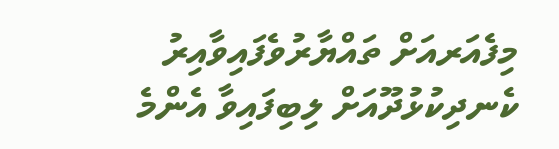މިފެއަރއަށް ތައްޔާރުވެފައިވާއިރު ކެނދިކުޅުދޫއަށް ލިބިފައިވާ އެންމެ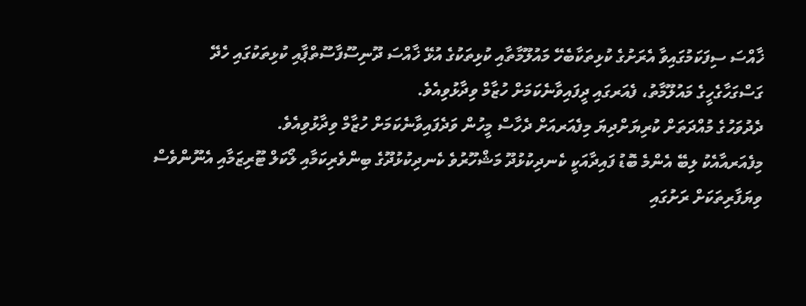ޚާއްސަ ސިފަކަމުގައިވާ އެރަށުގެ ކުޅިތަކާބެހޭ މައުލޫމާތާއި ކުޅިތަކުގެ އުޅޭ ޚާއްސަ ދޫނިސޫފާސޫތްޕާއި ކުޅިތަކުގައި ހެދޭ ގަސްގަހާގެހީގެ މައުލޫމާތު، ފެއަރގައި ދީފައިވާނެކަމަށް ހުޒާމް ވިދާޅުވިއެވެ.
ދެދުވަހުގެ މުއްދަތަށް ކުރިޔަށްދިޔަ މިފެއަރއަށް ދެހާސް މީހުން ވަދެފައިވާނެކަމަށް ހުޒާމް ވިދާޅުވިއެވެ.
މިފެއަރއާއެކު ލިބޭ އެންމެ ބޮޑު ފައިދާއަކީ ކެނދިކުޅުދޫ މަޝްހޫރުވެ ކެނދިކުޅުދޫގެ ބިންވެރިކަމާއި ލޯކަލް ޓޫރިޒަމާއި އެނޫންވެސް ވިޔަފާރިތަކަށް ރަށުގައި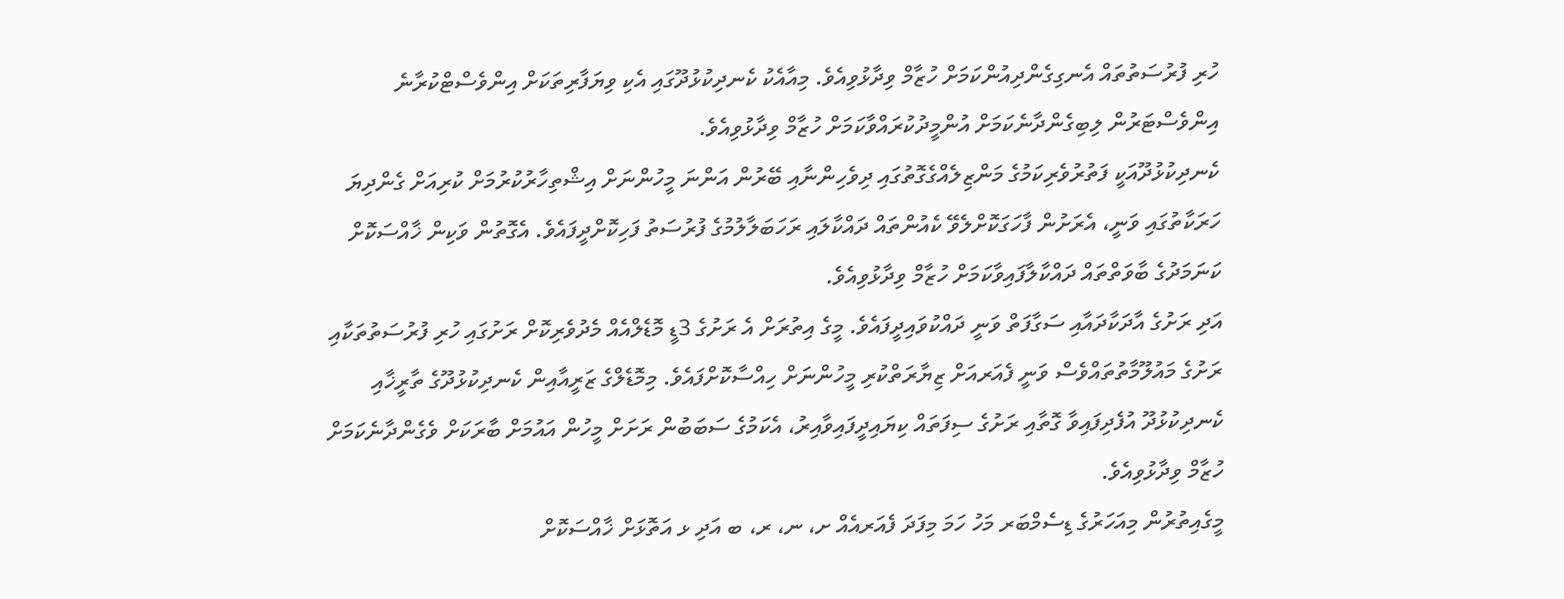ހުރި ފުރުސަތުތައް އެނގިގެންދިއުންކަމަށް ހުޒާމް ވިދާޅުވިއެވެ. މިއާއެކު ކެނދިކުޅުދޫގައި އެކި ވިޔަފާރިތަކަށް އިންވެސްޓްކުރާނެ އިންވެސްޓަރުން ލިބިގެންދާނެކަމަށް އުންމީދުކުރައްވާކަމަށް ހުޒާމް ވިދާޅުވިއެވެ.
ކެނދިކުޅުދޫއަކީ ފަތުރުވެރިކަމުގެ މަންޒިލެއްގެގޮތުގައި ދިވެހިންނާއި ބޭރުން އަންނަ މީހުންނަށް އިޝްތިހާރުކުރުމަށް ކުރިއަށް ގެންދިޔަ ހަރަކާތުގައި ވަނީ، އެރަށުން ފާހަގަކޮށްލެވޭ ކެއުންތައް ދައްކާލައި ރަހަބަލާލުމުގެ ފުރުސަތު ފަހިކޮށްދީފައެވެ. އެގޮތުން ވަކިން ޚާއްސަކޮށް ކަނަމަދުގެ ބާވަތްތައް ދައްކާލާފައިވާކަމަށް ހުޒާމް ވިދާޅުވިއެވެ.
އަދި ރަށުގެ އާދަކާދައާއި ސަގާފަތް ވަނީ ދައްކުވައިދީފައެވެ. މީގެ އިތުރަށް އެ ރަށުގެ 3ޑީ މޮޑެލްއެއް މެދުވެރިކޮށް ރަށުގައި ހުރި ފުރުސަތުތަކާއި ރަށުގެ މައުލޫމާތުތައްވެސް ވަނީ ފެއަރއަށް ޒިޔާރަތްކުރި މީހުންނަށް ހިއްސާކޮށްފައެވެ. މިމޮޑެލްގެ ޒަރީއާއިން ކެނދިކުޅުދޫގެ ތާރީޚާއި ކެނދިކުޅުދޫ އުފެދިފައިވާ ގޮތާއި ރަށުގެ ސިފަތައް ކިޔައިދީފައިވާއިރު، އެކަމުގެ ސަބަބުން ރަށަށް މީހުން އައުމަށް ބާރަކަށް ވެގެންދާނެކަމަށް ހުޒާމް ވިދާޅުވިއެވެ.
މީގެއިތުރުން މިއަހަރުގެ ޑިސެމްބަރ މަހު ހަމަ މިފަދަ ފެއަރއެއް ށ، ނ، ރ، ބ އަދި ޅ އަތޮޅަށް ޚާއްސަކޮށް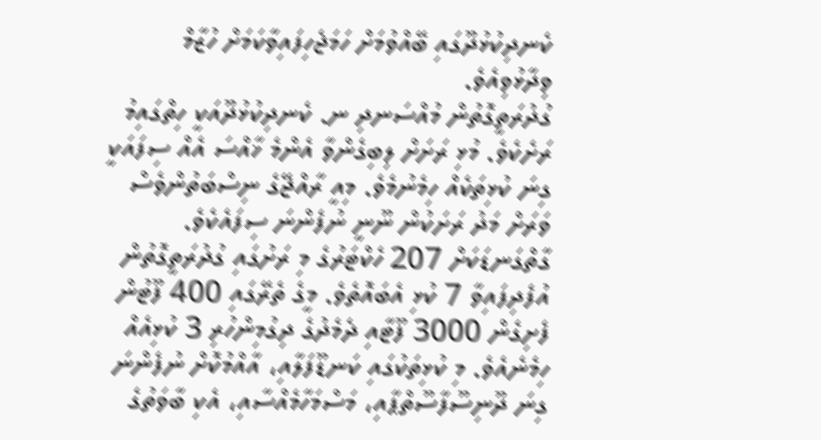ކެނދިކުޅުދޫގައި ބޭއްވުމަށް ހަމަޖެހިފައިވާކަމަށް ހުޒާމް ވިދާޅުވިއެވެ.
ގުދުރަތީގޮތުން މުއްސަނދި ނ. ކެނދިކުޅުދޫއަކީ ހިތްގައިމު ރަށެކެވެ. މުޅި ރަށަށް ލިބިގެންވާ އެންމެ ޚާއްސަ އެއް ސިފައަކީ ގިނަ ކުޅިތަކެއް ހިމެނުމެވެ. މިއީ ރާއްޖޭގެ ނިސްބަތުންވެސް ވަރަށް މަދު ރަށަކުން ނޫނީ ނުފެންނަ ސިފައެކެވެ. ގާތްގަނޑަކަށް 207 ހެކްޓަރުގެ މި ރަށުގައި ގުދުރަތީގޮތުން އުފެދިފައިވާ 7 ކުޅި އެބައޮތެވެ. މީގެ ތެރޭގައި 400 ފޫޓުން ފެށިގެން 3000 ފޫޓާއި ދެމެދުގެ ދިގުމިންހުރި 3 ކުޅިއެއް ހިމެނެއެވެ. މި ކުޅިތަކުގައި ކަނޑޫފަލާއި، އާއްމުކޮށް ނުފެންނަ ގިނަ ދޫނިސޫފާސޫތްޕާއި، މަސްމަހާމެއްސާއި، އެކި ބާވަތުގެ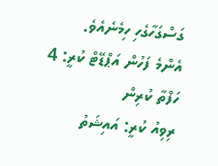ގަސްގަހާގެހި ހިމެނެއެވެ.
އެންމެ ފަހުން އަޕްޑޭޓް ކުރީ: 4 ހަފްތާ ކުރިން
ރިވިއު ކުރީ: އައިޝަތު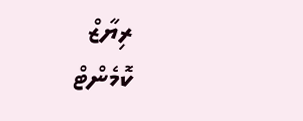ރިޔާޒް
ކޮމެންޓް